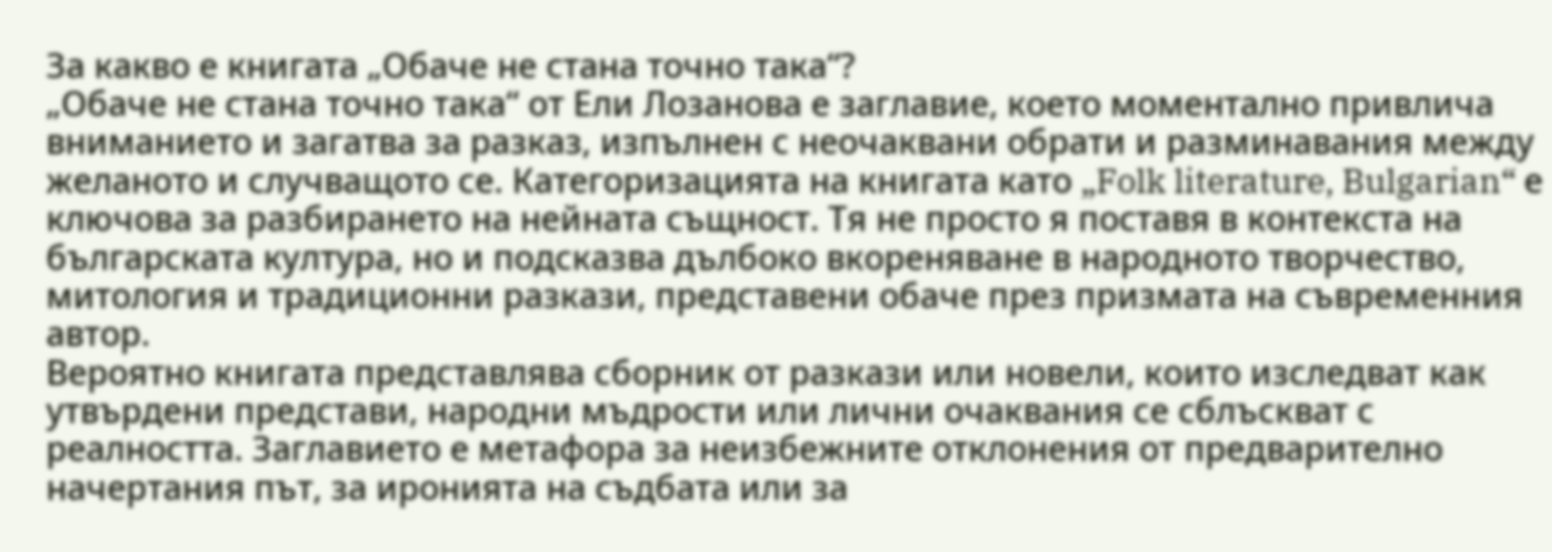За какво е книгата „Обаче не стана точно така“?
„Обаче не стана точно така“ от Ели Лозанова е заглавие, което моментално привлича вниманието и загатва за разказ, изпълнен с неочаквани обрати и разминавания между желаното и случващото се. Категоризацията на книгата като „Folk literature, Bulgarian“ е ключова за разбирането на нейната същност. Тя не просто я поставя в контекста на българската култура, но и подсказва дълбоко вкореняване в народното творчество, митология и традиционни разкази, представени обаче през призмата на съвременния автор.
Вероятно книгата представлява сборник от разкази или новели, които изследват как утвърдени представи, народни мъдрости или лични очаквания се сблъскват с реалността. Заглавието е метафора за неизбежните отклонения от предварително начертания път, за иронията на съдбата или за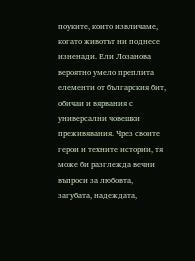поуките, които извличаме, когато животът ни поднесе изненади. Ели Лозанова вероятно умело преплита елементи от българския бит, обичаи и вярвания с универсални човешки преживявания. Чрез своите герои и техните истории, тя може би разглежда вечни въпроси за любовта, загубата, надеждата,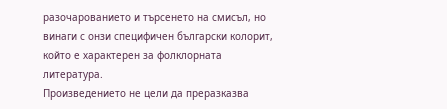разочарованието и търсенето на смисъл, но винаги с онзи специфичен български колорит, който е характерен за фолклорната литература.
Произведението не цели да преразказва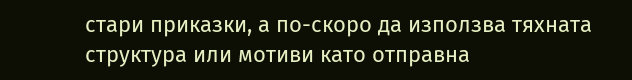стари приказки, а по-скоро да използва тяхната структура или мотиви като отправна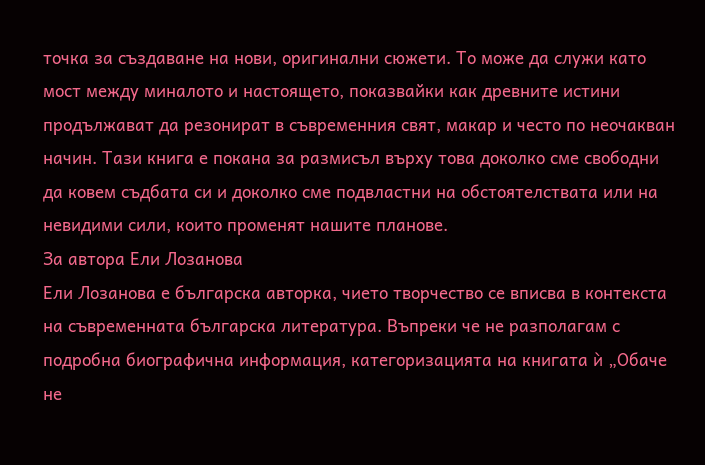точка за създаване на нови, оригинални сюжети. То може да служи като мост между миналото и настоящето, показвайки как древните истини продължават да резонират в съвременния свят, макар и често по неочакван начин. Тази книга е покана за размисъл върху това доколко сме свободни да ковем съдбата си и доколко сме подвластни на обстоятелствата или на невидими сили, които променят нашите планове.
За автора Ели Лозанова
Ели Лозанова е българска авторка, чието творчество се вписва в контекста на съвременната българска литература. Въпреки че не разполагам с подробна биографична информация, категоризацията на книгата ѝ „Обаче не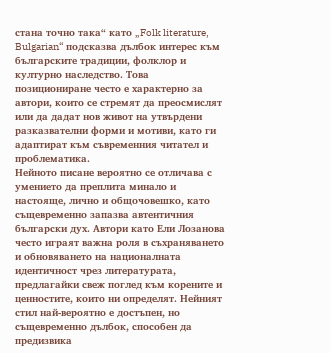стана точно така“ като „Folk literature, Bulgarian“ подсказва дълбок интерес към българските традиции, фолклор и културно наследство. Това позициониране често е характерно за автори, които се стремят да преосмислят или да дадат нов живот на утвърдени разказвателни форми и мотиви, като ги адаптират към съвременния читател и проблематика.
Нейното писане вероятно се отличава с умението да преплита минало и настояще, лично и общочовешко, като същевременно запазва автентичния български дух. Автори като Ели Лозанова често играят важна роля в съхраняването и обновяването на националната идентичност чрез литературата, предлагайки свеж поглед към корените и ценностите, които ни определят. Нейният стил най-вероятно е достъпен, но същевременно дълбок, способен да предизвика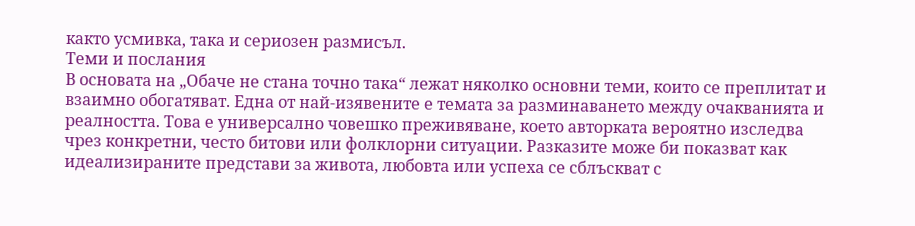както усмивка, така и сериозен размисъл.
Теми и послания
В основата на „Обаче не стана точно така“ лежат няколко основни теми, които се преплитат и взаимно обогатяват. Една от най-изявените е темата за разминаването между очакванията и реалността. Това е универсално човешко преживяване, което авторката вероятно изследва чрез конкретни, често битови или фолклорни ситуации. Разказите може би показват как идеализираните представи за живота, любовта или успеха се сблъскват с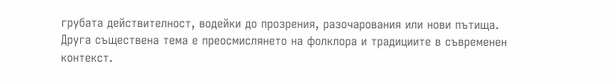грубата действителност, водейки до прозрения, разочарования или нови пътища.
Друга съществена тема е преосмислянето на фолклора и традициите в съвременен контекст.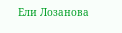Ели Лозанова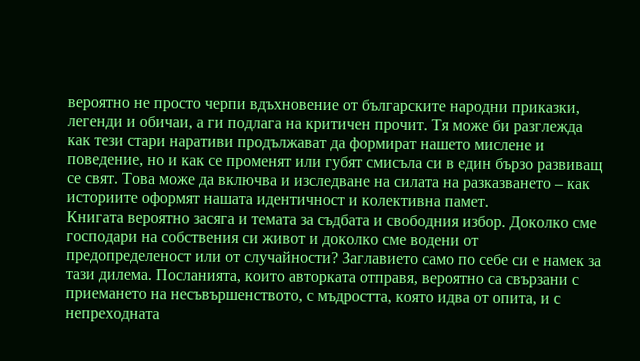вероятно не просто черпи вдъхновение от българските народни приказки, легенди и обичаи, а ги подлага на критичен прочит. Тя може би разглежда как тези стари наративи продължават да формират нашето мислене и поведение, но и как се променят или губят смисъла си в един бързо развиващ се свят. Това може да включва и изследване на силата на разказването – как историите оформят нашата идентичност и колективна памет.
Книгата вероятно засяга и темата за съдбата и свободния избор. Доколко сме господари на собствения си живот и доколко сме водени от предопределеност или от случайности? Заглавието само по себе си е намек за тази дилема. Посланията, които авторката отправя, вероятно са свързани с приемането на несъвършенството, с мъдростта, която идва от опита, и с непреходната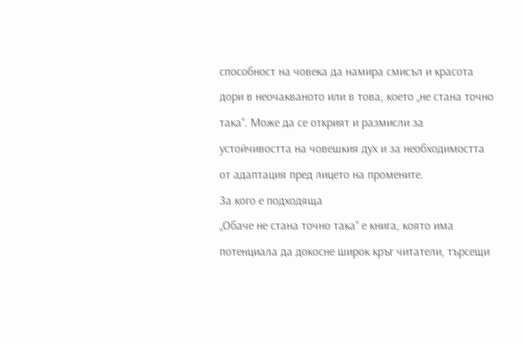способност на човека да намира смисъл и красота дори в неочакваното или в това, което „не стана точно така“. Може да се открият и размисли за устойчивостта на човешкия дух и за необходимостта от адаптация пред лицето на промените.
За кого е подходяща
„Обаче не стана точно така“ е книга, която има потенциала да докосне широк кръг читатели, търсещи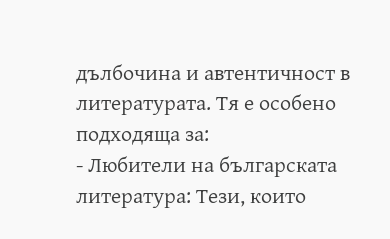дълбочина и автентичност в литературата. Тя е особено подходяща за:
- Любители на българската литература: Тези, които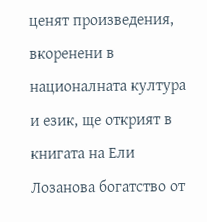ценят произведения, вкоренени в националната култура и език, ще открият в книгата на Ели Лозанова богатство от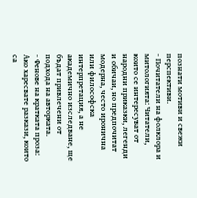познати мотиви и свежи перспективи.
- Почитатели на фолклора и митологията: Читатели, които се интересуват от народни приказки, легенди и обичаи, но предпочитат модерна, често иронична или философска интерпретация, а не академично изследване, ще бъдат привлечени от подхода на авторката.
- Фенове на кратката проза: Ако харесвате разкази, които са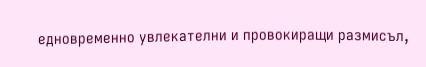едновременно увлекателни и провокиращи размисъл,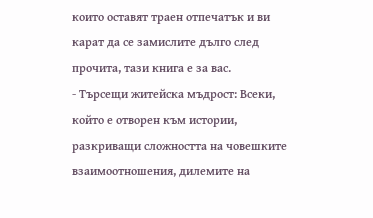които оставят траен отпечатък и ви карат да се замислите дълго след прочита, тази книга е за вас.
- Търсещи житейска мъдрост: Всеки, който е отворен към истории, разкриващи сложността на човешките взаимоотношения, дилемите на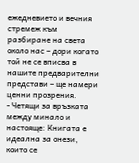ежедневието и вечния стремеж към разбиране на света около нас – дори когато той не се вписва в нашите предварителни представи – ще намери ценни прозрения.
- Четящи за връзката между минало и настояще: Книгата е идеална за онези, които се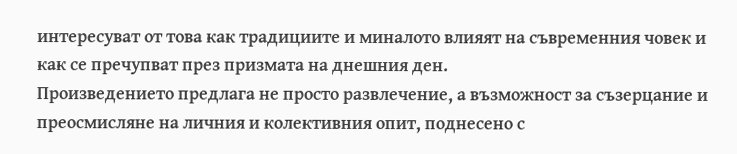интересуват от това как традициите и миналото влияят на съвременния човек и как се пречупват през призмата на днешния ден.
Произведението предлага не просто развлечение, а възможност за съзерцание и преосмисляне на личния и колективния опит, поднесено с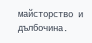майсторство и дълбочина.